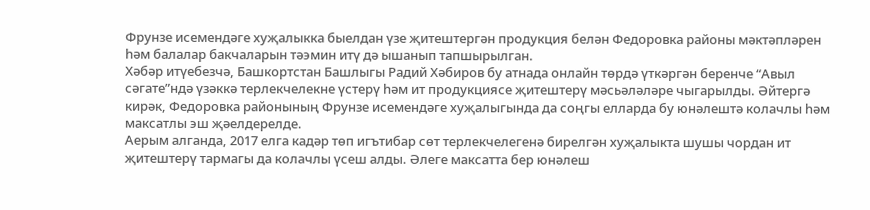Фрунзе исемендәге хуҗалыкка быелдан үзе җитештергән продукция белән Федоровка районы мәктәпләрен һәм балалар бакчаларын тәэмин итү дә ышанып тапшырылган.
Хәбәр итүебезчә, Башкортстан Башлыгы Радий Хәбиров бу атнада онлайн төрдә үткәргән беренче “Авыл сәгате”ндә үзәккә терлекчелекне үстерү һәм ит продукциясе җитештерү мәсьәләләре чыгарылды. Әйтергә кирәк, Федоровка районының Фрунзе исемендәге хуҗалыгында да соңгы елларда бу юнәлештә колачлы һәм максатлы эш җәелдерелде.
Аерым алганда, 2017 елга кадәр төп игътибар сөт терлекчелегенә бирелгән хуҗалыкта шушы чордан ит җитештерү тармагы да колачлы үсеш алды. Әлеге максатта бер юнәлеш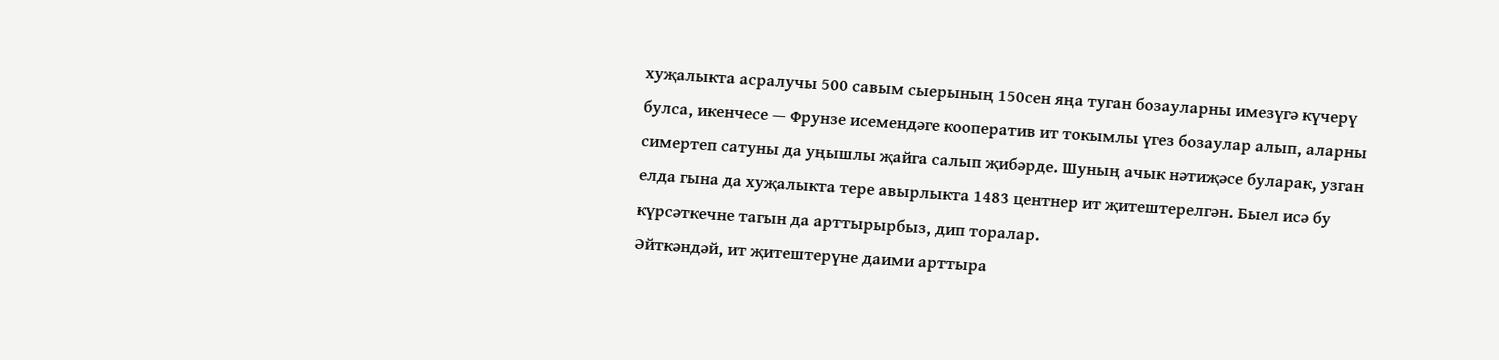хуҗалыкта асралучы 500 савым сыерының 150сен яңа туган бозауларны имезүгә күчерү булса, икенчесе — Фрунзе исемендәге кооператив ит токымлы үгез бозаулар алып, аларны симертеп сатуны да уңышлы җайга салып җибәрде. Шуның ачык нәтиҗәсе буларак, узган елда гына да хуҗалыкта тере авырлыкта 1483 центнер ит җитештерелгән. Быел исә бу күрсәткечне тагын да арттырырбыз, дип торалар.
Әйткәндәй, ит җитештерүне даими арттыра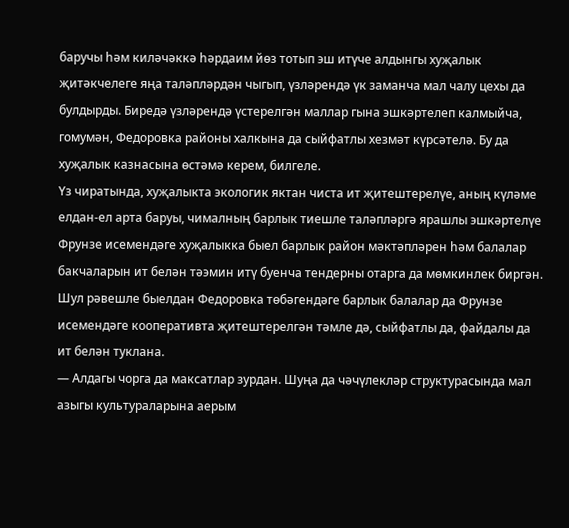баручы һәм киләчәккә һәрдаим йөз тотып эш итүче алдынгы хуҗалык җитәкчелеге яңа таләпләрдән чыгып, үзләрендә үк заманча мал чалу цехы да булдырды. Биредә үзләрендә үстерелгән маллар гына эшкәртелеп калмыйча, гомумән, Федоровка районы халкына да сыйфатлы хезмәт күрсәтелә. Бу да хуҗалык казнасына өстәмә керем, билгеле.
Үз чиратында, хуҗалыкта экологик яктан чиста ит җитештерелүе, аның күләме елдан-ел арта баруы, чималның барлык тиешле таләпләргә ярашлы эшкәртелүе Фрунзе исемендәге хуҗалыкка быел барлык район мәктәпләрен һәм балалар бакчаларын ит белән тәэмин итү буенча тендерны отарга да мөмкинлек биргән. Шул рәвешле быелдан Федоровка төбәгендәге барлык балалар да Фрунзе исемендәге кооперативта җитештерелгән тәмле дә, сыйфатлы да, файдалы да ит белән туклана.
— Алдагы чорга да максатлар зурдан. Шуңа да чәчүлекләр структурасында мал азыгы культураларына аерым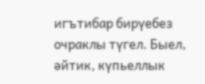игътибар бирүебез очраклы түгел. Быел, әйтик, күпьеллык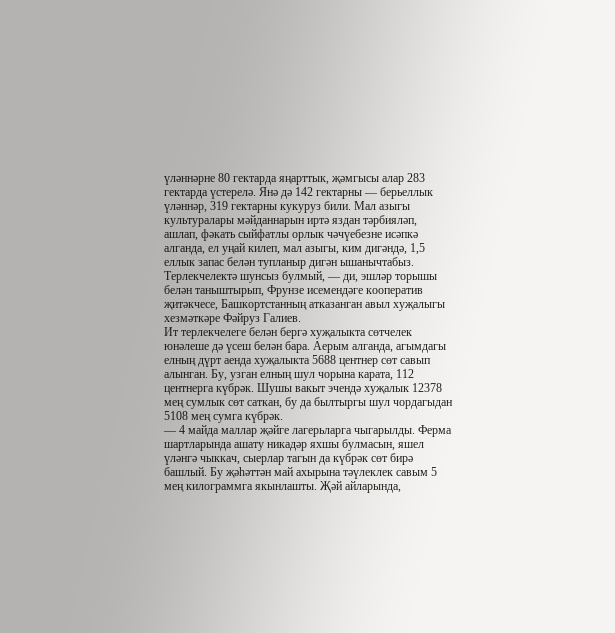үләннәрне 80 гектарда яңарттык, җәмгысы алар 283 гектарда үстерелә. Янә дә 142 гектарны — берьеллык үләннәр, 319 гектарны кукуруз били. Мал азыгы культуралары мәйданнарын иртә яздан тәрбияләп, ашлап, фәкать сыйфатлы орлык чәчүебезне исәпкә алганда, ел уңай килеп, мал азыгы, ким дигәндә, 1,5 еллык запас белән тупланыр дигән ышанычтабыз. Терлекчелектә шунсыз булмый, — ди, эшләр торышы белән таныштырып, Фрунзе исемендәге кооператив җитәкчесе, Башкортстанның атказанган авыл хуҗалыгы хезмәткәре Фәйруз Галиев.
Ит терлекчелеге белән бергә хуҗалыкта сөтчелек юнәлеше дә үсеш белән бара. Аерым алганда, агымдагы елның дүрт аенда хуҗалыкта 5688 центнер сөт савып алынган. Бу, узган елның шул чорына карата, 112 центнерга күбрәк. Шушы вакыт эчендә хуҗалык 12378 мең сумлык сөт саткан, бу да былтыргы шул чордагыдан 5108 мең сумга күбрәк.
— 4 майда маллар җәйге лагерьларга чыгарылды. Ферма шартларында ашату никадәр яхшы булмасын, яшел үләнгә чыккач, сыерлар тагын да күбрәк сөт бирә башлый. Бу җәһәттән май ахырына тәүлеклек савым 5 мең килограммга якынлашты. Җәй айларында,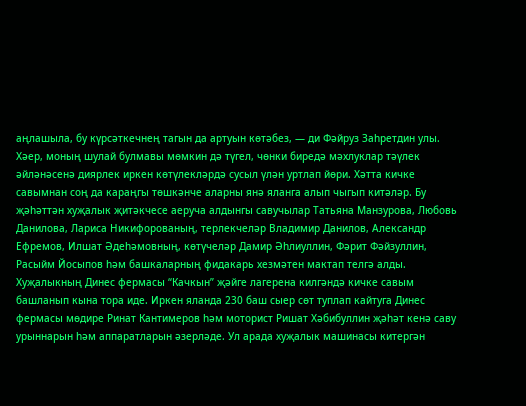аңлашыла, бу күрсәткечнең тагын да артуын көтәбез, — ди Фәйруз Заһретдин улы.
Хәер, моның шулай булмавы мөмкин дә түгел, чөнки биредә мәхлуклар тәүлек әйләнәсенә диярлек иркен көтүлекләрдә сусыл үлән уртлап йөри. Хәтта кичке савымнан соң да караңгы төшкәнче аларны янә яланга алып чыгып китәләр. Бу җәһәттән хуҗалык җитәкчесе аеруча алдынгы савучылар Татьяна Манзурова, Любовь Данилова, Лариса Никифорованың, терлекчеләр Владимир Данилов, Александр Ефремов, Илшат Әдеһәмовның, көтүчеләр Дамир Әһлиуллин, Фәрит Фәйзуллин, Расыйм Йосыпов һәм башкаларның фидакарь хезмәтен мактап телгә алды.
Хуҗалыкның Динес фермасы “Качкын” җәйге лагерена килгәндә кичке савым башланып кына тора иде. Иркен яланда 230 баш сыер сөт туплап кайтуга Динес фермасы мөдире Ринат Кантимеров һәм моторист Ришат Хәбибуллин җәһәт кенә саву урыннарын һәм аппаратларын әзерләде. Ул арада хуҗалык машинасы китергән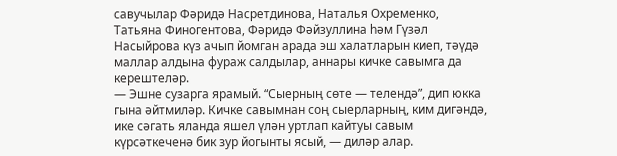савучылар Фәридә Насретдинова, Наталья Охременко, Татьяна Финогентова, Фәридә Фәйзуллина һәм Гүзәл Насыйрова күз ачып йомган арада эш халатларын киеп, тәүдә маллар алдына фураж салдылар, аннары кичке савымга да керештеләр.
— Эшне сузарга ярамый. “Сыерның сөте — телендә”, дип юкка гына әйтмиләр. Кичке савымнан соң сыерларның, ким дигәндә, ике сәгать яланда яшел үлән уртлап кайтуы савым күрсәткеченә бик зур йогынты ясый, — диләр алар.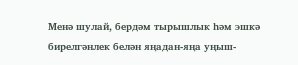Менә шулай, бердәм тырышлык һәм эшкә бирелгәнлек белән яңадан-яңа уңыш-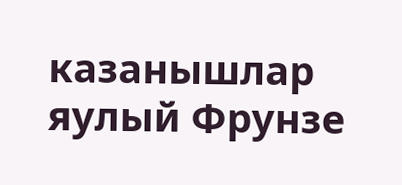казанышлар яулый Фрунзе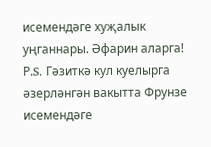исемендәге хуҗалык уңганнары. Әфарин аларга!
Р.S. Гәзиткә кул куелырга әзерләнгән вакытта Фрунзе исемендәге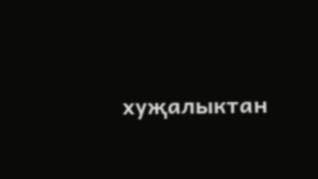хуҗалыктан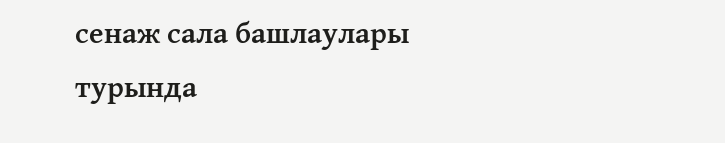сенаж сала башлаулары турында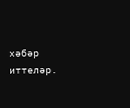хәбәр иттеләр.